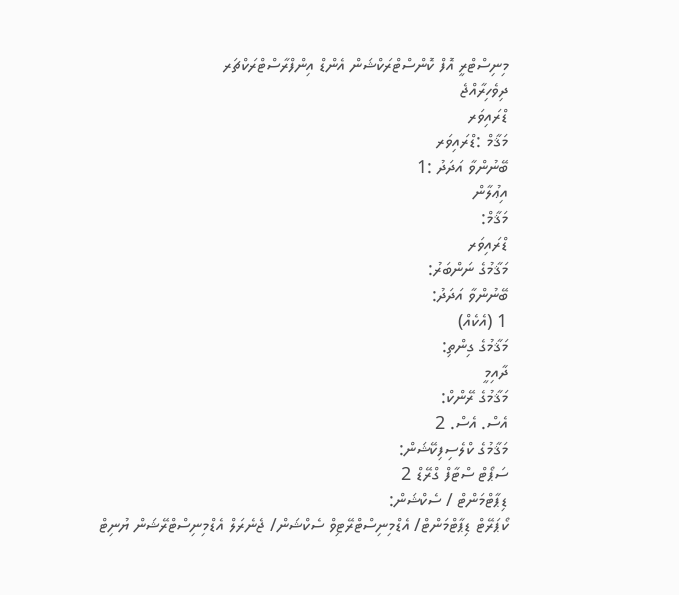މިނިސްޓްރީ އޮފް ކޮންސްޓްރަކްޝަން އެންޑް އިންފްރާސްޓްރަކްޗަރ
ދިވެހިރާއްޖެ
ޑްރައިވަރ
މަޤާމް :ޑްރައިވަރ
ބޭނުންވާ އަދަދު :1
އިޢުލާން
މަޤާމް:
ޑްރައިވަރ
މަޤާމުގެ ނަންބަރު:
ބޭނުންވާ އަދަދު:
1 (އެކެއް)
މަޤާމުގެ ގިންތި:
ދާއިމީ
މަޤާމުގެ ރޭންކް:
އެސް. އެސް. 2
މަޤާމުގެ ކްލެސިފިކޭޝަން:
ސަޕޯޓް ސްޓާފް ގްރޭޑް 2
ޑިޕާޓްމަންޓް / ސެކްޝަން:
ކޯޕަރޭޓް ޑިޕާޓްމަންޓް/ އެޑްމިނިސްޓްރޭޓިވް ސެކްޝަން/ ޖެނެރަލް އެޑްމިނިސްޓްރޭޝަން ޔުނިޓް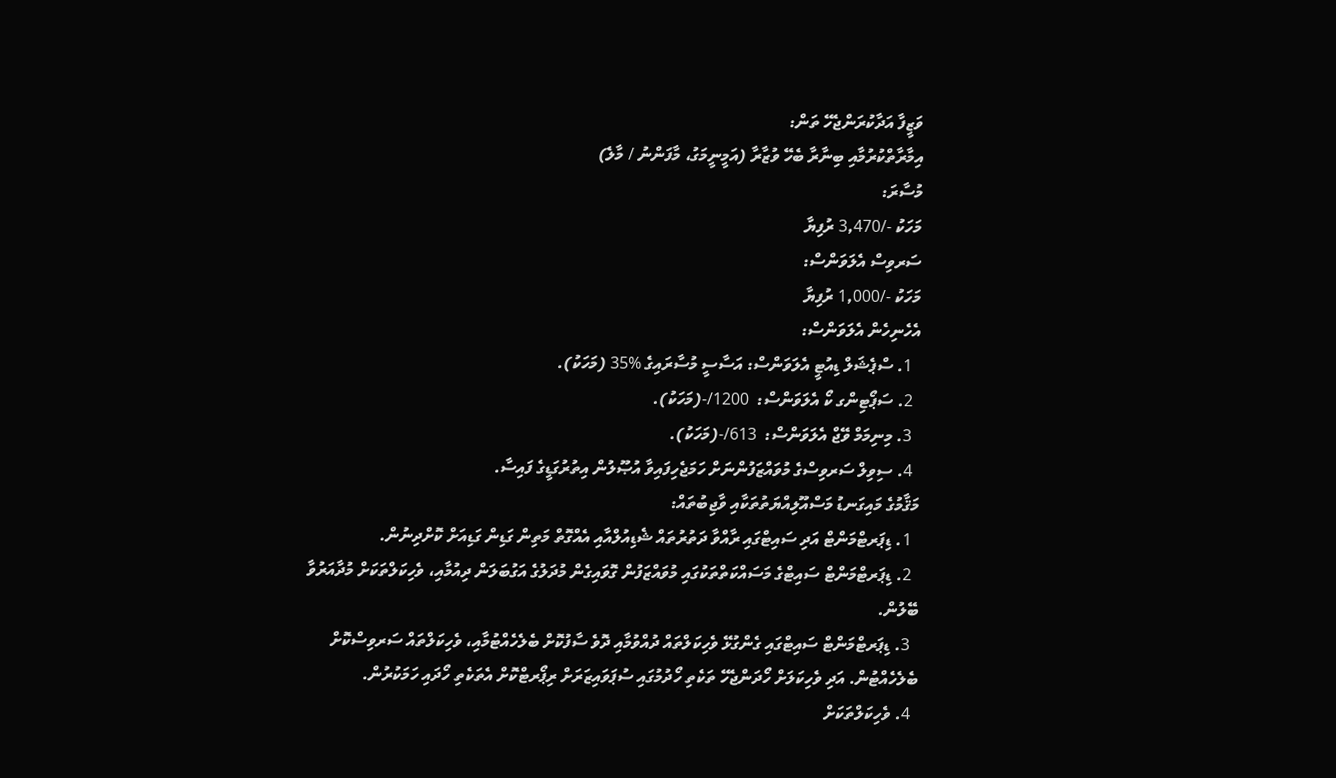ވަޒީފާ އަދާކުރަންޖެހޭ ތަން:
އިމާރާތްކުރުމާއި ބިނާރާ ބެހޭ ވުޒާރާ (އަމީނީމަގު، މާފަންނު / މާލެ)
މުސާރަ:
މަހަކު -/3,470 ރުފިޔާ
ސަރވިސް އެލަވަންސް:
މަހަކު -/1,000 ރުފިޔާ
އެހެނިހެން އެލަވަންސް:
  1. ސްޕެޝަލް ޑިއުޓީ އެލަވަންސް: އަސާސީ މުސާރައިގެ %35 (މަހަކު).
  2. ސަޕޯޓިންގ ކޯ އެލަވަންސް:  1200/-(މަހަކު).
  3. މިނިމަމް ވޭޖް އެލަވަންސް:  613/-(މަހަކު).
  4. ސިވިލް ސަރވިސްގެ މުވައްޒަފުންނަށް ހަމަޖެހިފައިވާ އުޞޫލުން އިތުރުގަޑީގެ ފައިސާ.
މަޤާމުގެ މައިގަނޑު މަސްއޫލިއްޔަތުތަކާއި ވާޖިބުތައް:
  1. ޑިޕަރޓްމަންޓް އަދި ސައިޓްގައި ރާއްވާ ދަތުރުތައް ޝެޑިއުލްއާއި އެއްގޮތް މަތިން ގަޑިން ގަޑިއަށް ކޮށްދިނުން.
  2. ޑިޕަރޓްމަންޓް ސައިޓްގެ މަސައްކަތްތަކުގައި މުވައްޒަފުން ގޮވައިގެން މުދަލުގެ އަގުބަލަން ދިއުމާއި، ވެހިކަލްތަކަށް މުދާއަރުވާ ބޭލުން.
  3. ޑިޕަރޓްމަންޓް ސައިޓްގައި ގެންގުޅޭ ވެހިކަލްތައް ދުއްވުމާއި ދޮވެ ސާފުކޮށް ބެލެހެއްޓުމާއި، ވެހިކަލްތައް ސަރވިސްކޮށް ބެލެހެއްޓުން. އަދި ވެހިކަލަށް ހޯދަންޖެހޭ ތަކެތި ހޯދުމުގައި ސުޕަވައިޒަރަށް ރިޕޯރޓްކޮށް އެތަކެތި ހޯދައި ހަމަކުރުން.
  4. ވެހިކަލްތަކަށް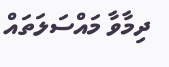ދިމާވާ މައްސަލަތައް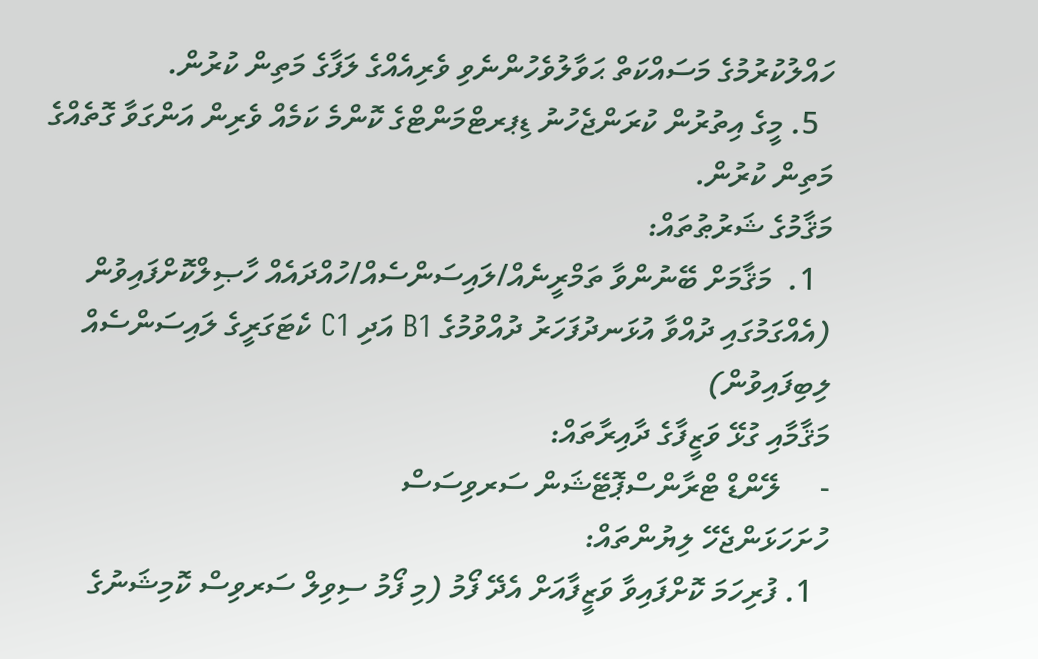ހައްލުކުރުމުގެ މަސައްކަތް ޙަވާލުވެހުންނެވި ވެރިއެއްގެ ލަފާގެ މަތިން ކުރުން.
  5. މީގެ އިތުރުން ކުރަންޖެހުނު ޑިޕރޓްމަންޓްގެ ކޮންމެ ކަމެއް ވެރިން އަންގަވާ ގޮތެއްގެ މަތިން ކުރުން.
މަޤާމުގެ ޝަރުޠުތައް:
  1.  މަޤާމަށް ބޭނުންވާ ތަމްރީނެއް/ލައިސަންސެއް/ހުއްދައެއް ހާޞިލްކޮށްފައިވުން
(އެއްގަމުގައި ދުއްވާ އުޅަނދުފަހަރު ދުއްވުމުގެ B1 އަދި C1 ކެޓަގަރީގެ ލައިސަންސެއް ލިބިފައިވުން)
މަޤާމާއި ގުޅޭ ވަޒީފާގެ ދާއިރާތައް:
-     ލޭންޑް ޓްރާންސްޕޮޓޭޝަން ސަރވިސަސް
ހުށަހަޅަންޖެހޭ ލިޔުންތައް:
  1. ފުރިހަމަ ކޮށްފައިވާ ވަޒީފާއަށް އެދޭ ފޯމު (މި ފޯމު ސިވިލް ސަރވިސް ކޮމިޝަނުގެ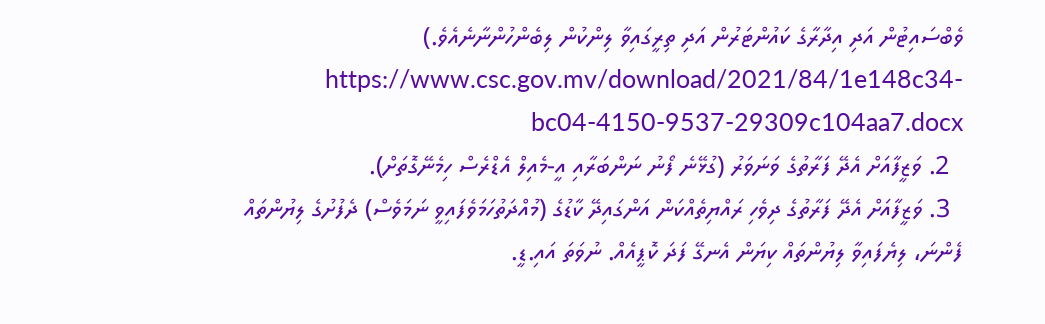ވެބްސައިޓުން އަދި އިދާރާގެ ކައުންޓަރުން އަދި ތިރީގައިވާ ލިންކުން ލިބެންހުންނާނެއެވެ.)  https://www.csc.gov.mv/download/2021/84/1e148c34-bc04-4150-9537-29309c104aa7.docx
  2. ވަޒީފާއަށް އެދޭ ފަރާތުގެ ވަނަވަރު (ގުޅޭނެ ފޯނު ނަންބަރާއި އީ-މެއިލް އެޑްރެސް ހިމެނޭގޮތަށް).
  3. ވަޒީފާއަށް އެދޭ ފަރާތުގެ ދިވެހި ރައްޔިތެއްކަން އަންގައިދޭ ކާޑުގެ (މުއްދަތުހަމަވެފައިވީ ނަމަވެސް) ދެފުށުގެ ލިޔުންތައް ފެންނަ، ލިޔެފައިވާ ލިޔުންތައް ކިޔަން އެނގޭ ފަދަ ކޮޕީއެއް. ނުވަތަ އައި.ޑީ.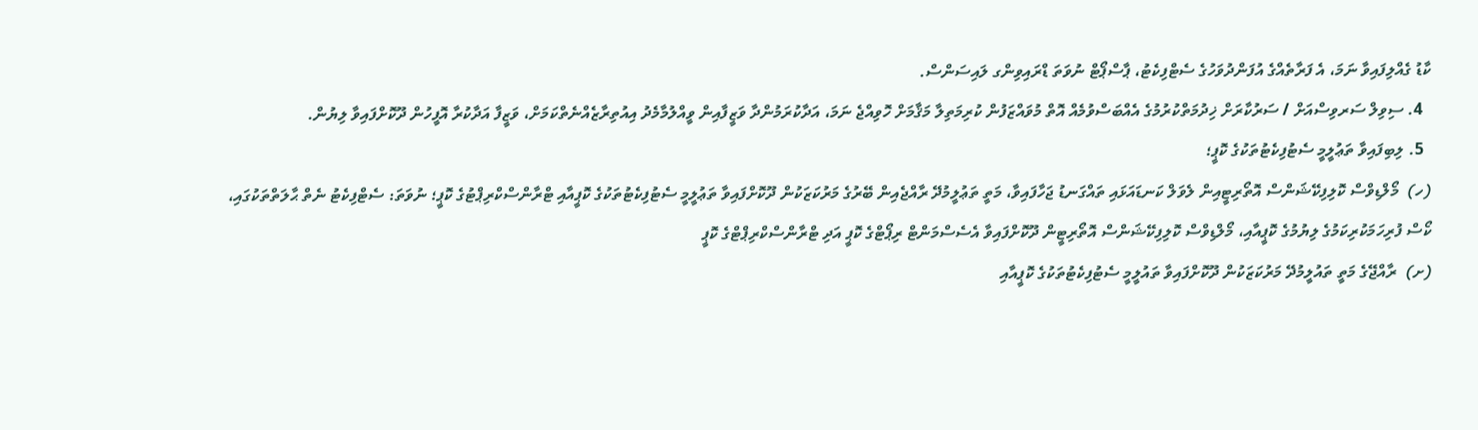ކާޑު ގެއްލިފައިވާ ނަމަ، އެ ފަރާތެއްގެ އުފަންދުވަހުގެ ސެޓްފިކެޓު، ޕާސްޕޯޓް ނުވަތަ ޑްރައިވިންގ ލައިސަންސް.
  4. ސިވިލް ސަރވިސްއަށް / ސަރުކާރަށް ޚިދުމަތްކުރުމުގެ އެއްބަސްވުމެއް އޮތް މުވައްޒަފުން ކުރިމަތިލާ މަޤާމަށް ހޮވިއްޖެ ނަމަ، އަދާކުރަމުންދާ ވަޒީފާއިން ވީއްލުމާމެދު އިއުތިރާޒެއްނެތްކަމަށް، ވަޒީފާ އަދާކުރާ އޮފީހުން ދޫކޮށްފައިވާ ލިޔުން.
  5. ލިބިފައިވާ ތަޢުލީމީ ސެޓުފިކެޓުތަކުގެ ކޮޕީ؛
(ހ)  މޯލްޑިވްސް ކޮލިފިކޭޝަންސް އޮތޯރިޓީއިން ލެވަލް ކަނޑައަޅައި ތައްގަނޑު ޖަހާފައިވާ، މަތީ ތަޢުލީމުދޭ ރާއްޖެއިން ބޭރުގެ މަރުކަޒަކުން ދޫކޮށްފައިވާ ތަޢުލީމީ ސެޓުފިކެޓުތަކުގެ ކޮޕީއާއި ޓްރާންސްކްރިޕްޓުގެ ކޮޕީ؛ ނުވަތަ: ސެޓްފިކެޓު ނެތް ޙާލަތްތަކުގައި، ކޯސް ފުރިހަމަކުރިކަމުގެ ލިޔުމުގެ ކޮޕީއާއި، މޯލްޑިވްސް ކޮލިފިކޭޝަންސް އޮތޯރިޓީން ދޫކޮށްފައިވާ އެސެސްމަންޓް ރިޕޯޓްގެ ކޮޕީ އަދި ޓްރާންސްކްރިޕްޓްގެ ކޮޕީ
(ށ)  ރާއްޖޭގެ މަތީ ތައުލީމުދޭ މަރުކަޒަކުން ދޫކޮށްފައިވާ ތައުލީމީ ސެޓުފިކެޓުތަކުގެ ކޮޕީއާއި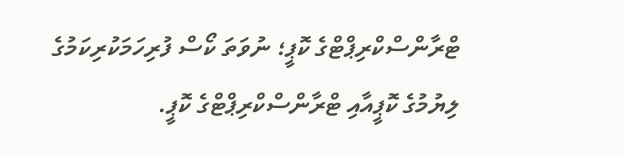ޓްރާންސްކްރިޕްޓްގެ ކޮޕީ؛ ނުވަތަ ކޯސް ފުރިހަމަކުރިކަމުގެ ލިޔުމުގެ ކޮޕީއާއި ޓްރާންސްކްރިޕްޓްގެ ކޮޕީ.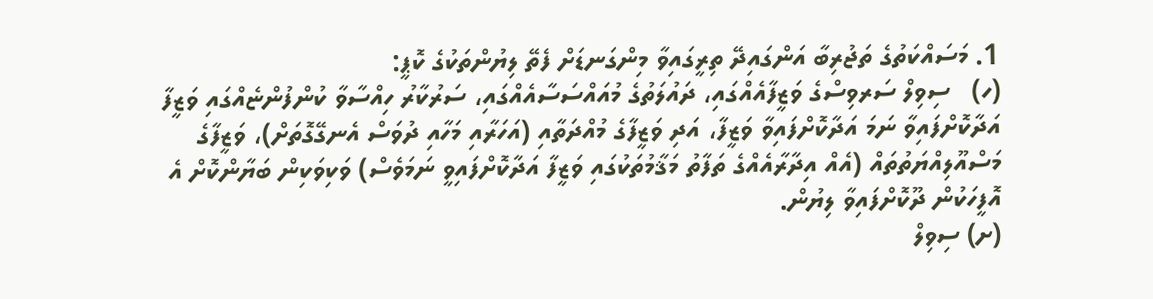1. މަސައްކަތުގެ ތަޖުރިބާ އަންގައިދޭ ތިރީގައިވާ މިންގަނޑަށް ފެތޭ ލިޔުންތަކުގެ ކޮޕީ:
(ހ)   ސިވިލް ސަރވިސްގެ ވަޒީފާއެއްގައި، ދައުލަތުގެ މުއައްސަސާއެއްގައި، ސަރުކާރު ހިއްސާވާ ކުންފުންޏެއްގައި ވަޒީފާ އަދާކޮށްފައިވާ ނަމަ އަދާކޮށްފައިވާ ވަޒީފާ، އަދި ވަޒީފާގެ މުއްދަތާއި (އަހަރާއި މަހާއި ދުވަސް އެނގޭގޮތަށް)، ވަޒީފާގެ މަސްއޫލިއްޔަތުތައް (އެއް އިދާރާއެއްގެ ތަފާތު މަޤާމުތަކުގައި ވަޒީފާ އަދާކޮށްފައިވީ ނަމަވެސް) ވަކިވަކިން ބަޔާންކޮށް އެ އޮފީހަކުން ދޫކޮށްފައިވާ ލިޔުން.
(ށ) ސިވިލް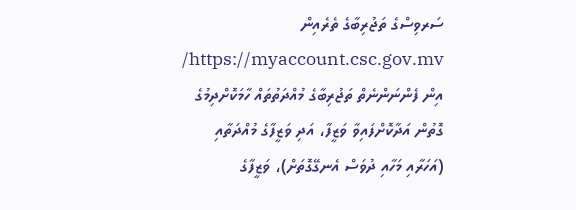ސަރވިސްގެ ތަޖުރިބާގެ ތެރެއިން https://myaccount.csc.gov.mv/ އިން ފެންނަންނެތް ތަޖުރިބާގެ މުއްދަތުތައް ހާމަކޮށްދިމުގެ ގޮތުން އަދާކޮށްފައިވާ ވަޒީފާ، އަދި ވަޒީފާގެ މުއްދަތާއި (އަހަރާއި މަހާއި ދުވަސް އެނގޭގޮތަށް)، ވަޒީފާގެ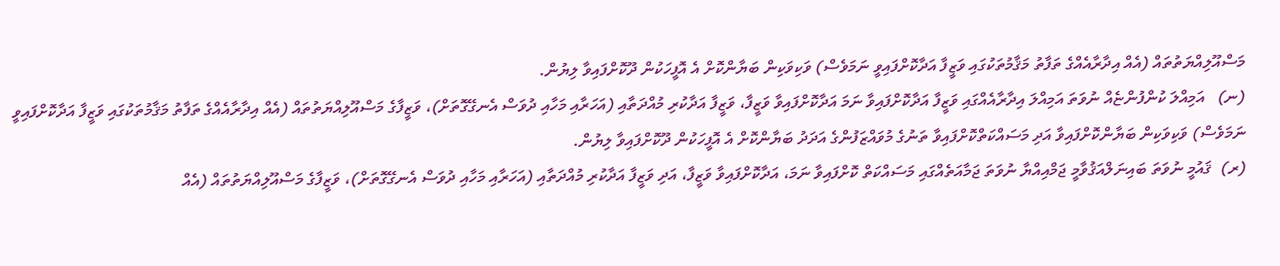މަސްއޫލިއްޔަތުތައް (އެއް އިދާރާއެއްގެ ތަފާތު މަޤާމުތަކުގައި ވަޒީފާ އަދާކޮށްފައިވީ ނަމަވެސް) ވަކިވަކިން ބަޔާންކޮށް އެ އޮފީހަކުން ދޫކޮށްފައިވާ ލިޔުން.
(ނ)   އަމިއްލަ ކުންފުންޏެއް ނުވަތަ އަމިއްލަ އިދާރާއެއްގައި ވަޒީފާ އަދާކޮށްފައިވާ ނަމަ އަދާކޮށްފައިވާ ވަޒީފާ، ވަޒީފާ އަދާކުރި މުއްދަތާއި (އަހަރާއި މަހާއި ދުވަސް އެނގޭގޮތަށް)، ވަޒީފާގެ މަސްއޫލިއްޔަތުތައް (އެއް އިދާރާއެއްގެ ތަފާތު މަޤާމުތަކުގައި ވަޒީފާ އަދާކޮށްފައިވީ ނަމަވެސް) ވަކިވަކިން ބަޔާންކޮށްފައިވާ އަދި މަސައްކަތްކޮށްފައިވާ ތަނުގެ މުވައްޒަފުންގެ އަދަދު ބަޔާންކޮށް އެ އޮފީހަކުން ދޫކޮށްފައިވާ ލިޔުން.
(ރ)  ޤައުމީ ނުވަތަ ބައިނަލްއަޤުވާމީ ޖަމްއިއްޔާ ނުވަތަ ޖަމާއަތެއްގައި މަސައްކަތް ކޮށްފައިވާ ނަމަ، އަދާކޮށްފައިވާ ވަޒީފާ، އަދި ވަޒީފާ އަދާކުރި މުއްދަތާއި (އަހަރާއި މަހާއި ދުވަސް އެނގޭގޮތަށް)، ވަޒީފާގެ މަސްއޫލިއްޔަތުތައް (އެއް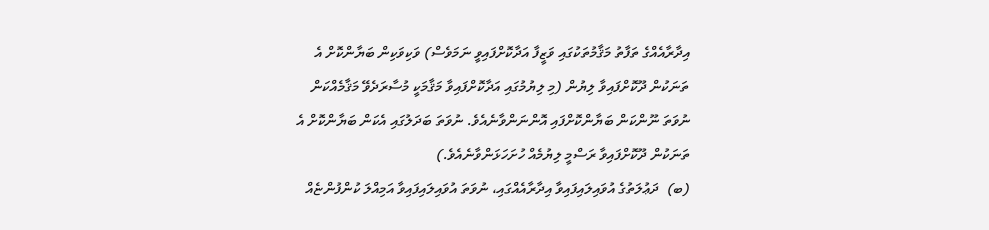އިދާރާއެއްގެ ތަފާތު މަޤާމުތަކުގައި ވަޒީފާ އަދާކޮށްފައިވީ ނަމަވެސް) ވަކިވަކިން ބަޔާންކޮށް އެ ތަނަކުން ދޫކޮށްފައިވާ ލިޔުން (މި ލިޔުމުގައި އަދާކޮށްފައިވާ މަޤާމަކީ މުސާރަދެވޭ މަޤާމެއްކަން ނުވަތަ ނޫންކަން ބަޔާންކޮށްފައި އޮންނަންވާނެއެވެ. ނުވަތަ ބަދަލުގައި އެކަން ބަޔާންކޮށް އެ ތަނަކުން ދޫކޮށްފައިވާ ރަސްމީ ލިޔުމެއް ހުށަހަޅަންވާނެއެވެ.)
(ބ)  ދަޢުލަތުގެ އުވައިލައިފައިވާ އިދާރާއެއްގައި، ނުވަތަ އުވައިލައިފައިވާ އަމިއްލަ ކުންފުންޏެއް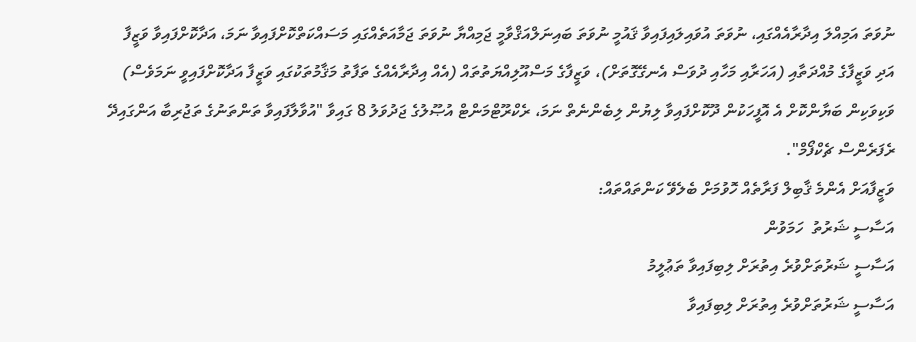ނުވަތަ އަމިއްލަ އިދާރާއެއްގައި، ނުވަތަ އުވައިލައިފައިވާ ޤައުމީ ނުވަތަ ބައިނަލްއަޤްވާމީ ޖަމިއްޔާ ނުވަތަ ޖަމާއަތެއްގައި މަސައްކަތްކޮށްފައިވާ ނަމަ، އަދާކޮށްފައިވާ ވަޒީފާ އަދި ވަޒީފާގެ މުއްދަތާއި (އަހަރާއި މަހާއި ދުވަސް އެނގޭގޮތަށް)، ވަޒީފާގެ މަސްއޫލިއްޔަތުތައް (އެއް އިދާރާއެއްގެ ތަފާތު މަޤާމުތަކުގައި ވަޒީފާ އަދާކޮށްފައިވީ ނަމަވެސް) ވަކިވަކިން ބަޔާންކޮށް އެ އޮފީހަކުން ދޫކޮށްފައިވާ ލިޔުން ލިބެންނެތް ނަމަ، ރެކްރޫޓްމަންޓް އުޞޫލުގެ ޖަދުވަލު 8 ގައިވާ "އުވާލާފައިވާ ތަންތަނުގެ ތަޖުރިބާ އަންގައިދޭ ރެފަރެންސް ޗެކްފޯމް".
ވަޒީފާއަށް އެންމެ ޤާބިލް ފަރާތެއް ހޮވުމަށް ބެލެވޭ ކަންތައްތައް:
އަސާސީ ޝަރުތު  ހަމަވުން
އަސާސީ ޝަރުތަށްވުރެ އިތުރަށް ލިބިފައިވާ ތަޢުލީމު
އަސާސީ ޝަރުތަށްވުރެ އިތުރަށް ލިބިފައިވާ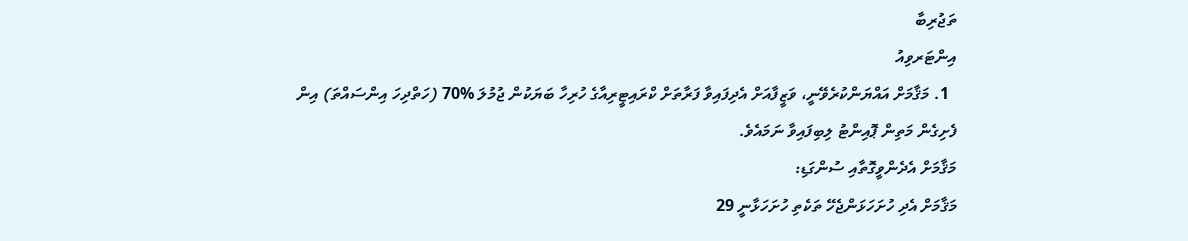ތަޖުރިބާ
އިންޓަރވިއު
  1. މަޤާމަށް އައްޔަންކުރެވޭނީ، ވަޒީފާއަށް އެދިފައިވާ ފަރާތަށް ކްރައިޓީރިއާގެ ހުރިހާ ބަޔަކުން ޖުމުލަ %70 (ހަތްދިހަ އިންސައްތަ) އިން ފެށިގެން މަތިން ޕޮއިންޓު ލިބިފައިވާ ނަމައެވެ.
މަޤާމަށް އެދެންވީގޮތާއި ސުންގަޑި:
މަޤާމަށް އެދި ހުށަހަޅަންޖެހޭ ތަކެތި ހުށަހަޅާނީ 29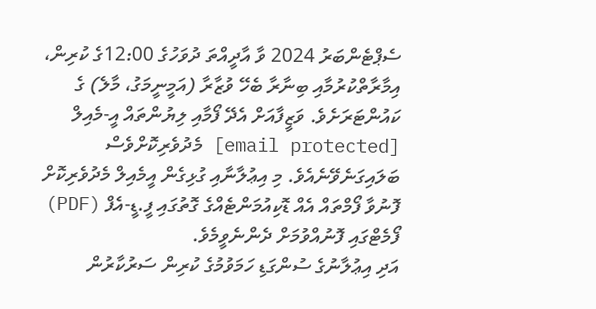ސެޕްޓެންބަރު 2024 ވާ އާދީއްތަ ދުވަހުގެ 12:00ގެ ކުރިން، އިމާރާތްކުރުމާއި ބިނާރާ ބެހޭ ވުޒާރާ (އަމީނީމަގު، މާލެ) ގެ ކައުންޓަރަށެވެ. ވަޒީފާއަށް އެދޭ ފޯމާއި ލިޔުންތައް އީ-މެއިލް [email protected] މެދުވެރިކޮށްވެސް ބަލައިގަނެވޭނެއެވެ. މި އިޢުލާނާއި ގުޅިގެން އީމެއިލް މެދުވެރިކޮށް ފޮނުވާ ފޯމްތައް އެއް ޑޮކިއުމަންޓެއްގެ ގޮތުގައި ފީ.ޑީ-އެފް (PDF) ފޯމެޓްގައި ފޮނުއްވުމަށް ދެންނެވީމެވެ.
އަދި އިޢުލާނުގެ ސުންގަޑި ހަމަވުމުގެ ކުރިން ސަރުކާރުން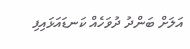އަލަށް ބަންދު ދުވަހެއް ކަނޑައަޅައިފި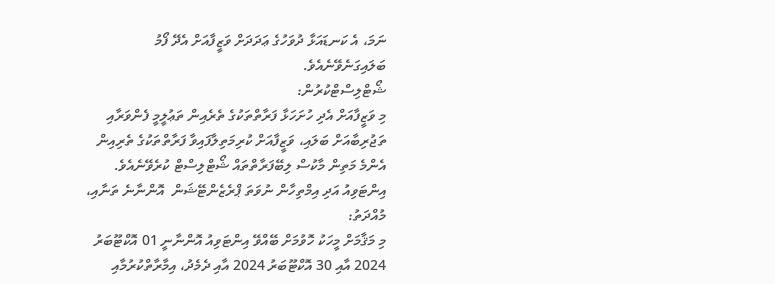ނަމަ، އެ ކަނޑައަޅާ ދުވަހުގެ ޢަދަދަށް ވަޒީފާއަށް އެދޭ ފޯމު ބަލައިގަނެވޭނެއެވެ.
ޝޯޓްލިސްޓްކުރުން:
މި ވަޒީފާއަށް އެދި ހުށަހަޅާ ފަރާތްތަކުގެ ތެރެއިން ތަޢުލީމީ ފެންވަރާއި ތަޖުރިބާއަށް ބަލައި، ވަޒީފާއަށް ކުރިމަތިލާފައިވާ ފަރާތްތަކުގެ ތެރިއިން އެންމެ މަތިން މާކުސް ލިބޭފަރާތްތައް ޝޯޓްލިސްޓް ކުރެވޭނެއެވެ.
އިންޓަވިއު އަދި އިމްތިހާން ނުވަތަ ޕްރެޒެންޓޭޝަން  އޮންނާނެ ތަނާއި، މުއްދަތު:
މި މަޤާމަށް މީހަކު ހޮވުމަށް ބޭއްވޭ އިންޓަވިއު އޮންނާނީ 01 އޮކްޓޫބަރު 2024 އާއި 30 އޮކްޓޫބަރު 2024 އާއި ދެމެދު، އިމާރާތްކުރުމާއި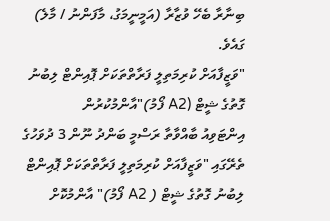ބިނާރާ ބެހޭ ވުޒާރާ (އަމީނީމަގު، މާފަންނު / މާލެ) ގައެވެ.
"ވަޒީފާއަށް ކުރިމަތިލީ ފަރާތްތަކަށް ޕޮއިންޓް ލިބުނު ގޮތުގެ ޝީޓް (A2 ފޯމު)"އާންމުކުރުން
އިންޓަވިއު ބާއްވާތާ ރަސްމީ ބަންދު ނޫން 3 ދުވަހުގެ ތެރޭގައި "ވަޒީފާއަށް ކުރިމަތިލީ ފަރާތްތަކަށް ޕޮއިންޓް ލިބުނު ގޮތުގެ ޝީޓް ( A2 ފޯމު)" އާންމުކޮށް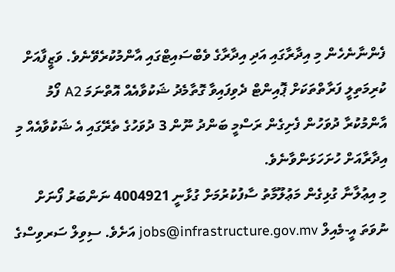ފެންނާނެހެން މި އިދާރާގައި އަދި އިދާރާގެ ވެބްސައިޓްގައި އާންމުކުރެވޭނެވެ. ވަޒީފާއަށް ކުރިމަތިލީ ފަރާތްތަކަށް ޕޮއިންޓް ދެވިފައިވާ ގޮތާމެދު ޝަކުވާއެއް އޮތްނަމަ A2 ފޯމު އާންމުކުރާ ދުވަހުން ފެށިގެން ރަސްމީ ބަންދު ނޫން 3 ދުވަހުގެ ތެރޭގައި އެ ޝަކުވާއެއް މި އިދާރާއަށް ހުށަހަޅަންވާނެވެ.
މި އިޢުލާނާ ގުޅިގެން މަޢުލޫމާތު ސާފުކުރުމަށް ގުޅާނީ 4004921 ނަންބަރު ފޯނަށް ނުވަތަ އީ-މެއިލް jobs@infrastructure.gov.mv އަށެވެ. ސިވިލް ސަރވިސްގެ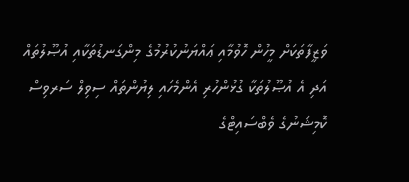ވަޒީފާތަކަށް މީހުން ހޮވުމާއި ޢައްޔަނުކުރުމުގެ މިންގަނޑުތަކާއި އުޞޫލުތައް އަދި އެ އުޞޫލުތަކާ ގުޅުންހުރި އެންމެހައި ލިޔުންތައް ސިވިލް ސަރވިސް ކޮމިޝަނުގެ ވެބްސައިޓްގެ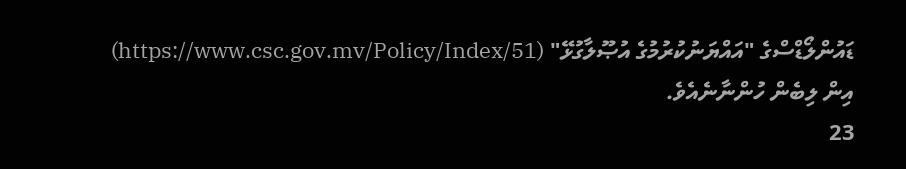ޑައުންލޯޑްސްގެ "އައްޔަނުކުރުމުގެ އުޞޫލާގުޅޭ" (https://www.csc.gov.mv/Policy/Index/51) އިން ލިބެން ހުންނާނެއެވެ.
23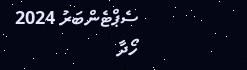ސެޕްޓެންބަރު 2024
ހޯދާ